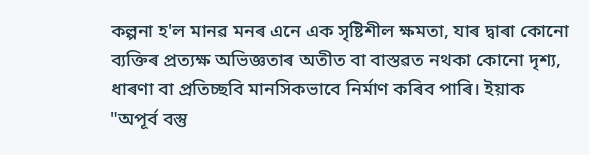কল্পনা হ'ল মানৱ মনৰ এনে এক সৃষ্টিশীল ক্ষমতা, যাৰ দ্বাৰা কোনো ব্যক্তিৰ প্রত্যক্ষ অভিজ্ঞতাৰ অতীত বা বাস্তৱত নথকা কোনো দৃশ্য, ধাৰণা বা প্রতিচ্ছবি মানসিকভাবে নির্মাণ কৰিব পাৰি। ইয়াক "অপূর্ব বস্তু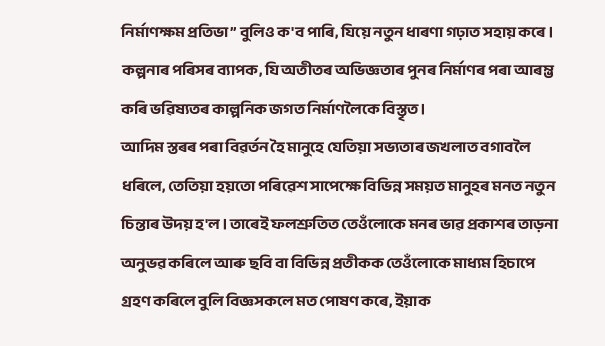নির্মাণক্ষম প্রতিভা” বুলিও ক'ব পাৰি, যিয়ে নতুন ধাৰণা গঢ়াত সহায় কৰে। কল্পনাৰ পৰিসৰ ব্যাপক, যি অতীতৰ অভিজ্ঞতাৰ পুনৰ নিৰ্মাণৰ পৰা আৰম্ভ কৰি ভৱিষ্যতৰ কাল্পনিক জগত নির্মাণলৈকে বিস্তৃত।
আদিম স্তৰৰ পৰা বিৱৰ্তন হৈ মানুহে যেতিয়া সভ্যতাৰ জখলাত বগাবলৈ ধৰিলে, তেতিয়া হয়তো পৰিৱেশ সাপেক্ষে বিভিন্ন সময়ত মানুহৰ মনত নতুন চিন্তাৰ উদয় হ'ল। তাৰেই ফলশ্রুতিত তেওঁলোকে মনৰ ভাৱ প্ৰকাশৰ তাড়না অনুভৱ কৰিলে আৰু ছবি বা বিভিন্ন প্রতীকক তেওঁলোকে মাধ্যম হিচাপে গ্রহণ কৰিলে বুলি বিজ্ঞসকলে মত পোষণ কৰে, ইয়াক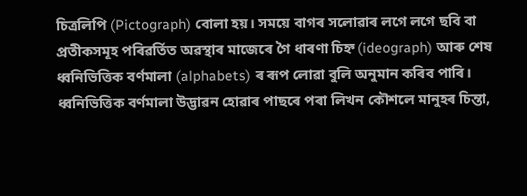চিত্রলিপি (Pictograph) বোলা হয়। সময়ে বাগৰ সলোৱাৰ লগে লগে ছবি বা প্রতীকসমূহ পৰিৱৰ্তিত অৱস্থাৰ মাজেৰে গৈ ধাৰণা চিহ্ন (ideograph) আৰু শেষ ধ্বনিভিত্তিক বর্ণমালা (alphabets) ৰ ৰূপ লোৱা বুলি অনুমান কৰিব পাৰি।
ধ্বনিভিত্তিক বর্ণমালা উদ্ভাৱন হোৱাৰ পাছৰে পৰা লিখন কৌশলে মানুহৰ চিন্তা,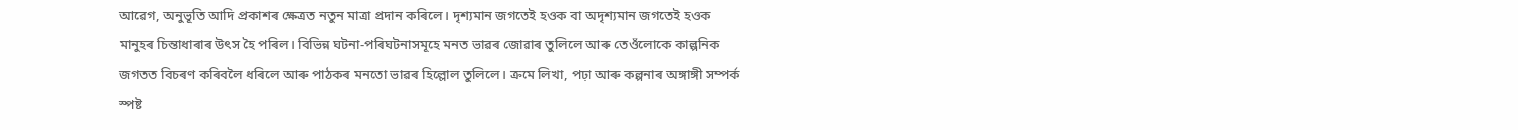আৱেগ, অনুভূতি আদি প্ৰকাশৰ ক্ষেত্ৰত নতুন মাত্রা প্রদান কৰিলে। দৃশ্যমান জগতেই হওক বা অদৃশ্যমান জগতেই হওক মানুহৰ চিন্তাধাৰাৰ উৎস হৈ পৰিল। বিভিন্ন ঘটনা-পৰিঘটনাসমূহে মনত ভাৱৰ জোৱাৰ তুলিলে আৰু তেওঁলোকে কাল্পনিক জগতত বিচৰণ কৰিবলৈ ধৰিলে আৰু পাঠকৰ মনতো ভাৱৰ হিল্লোল তুলিলে। ক্রমে লিখা, পঢ়া আৰু কল্পনাৰ অঙ্গাঙ্গী সম্পর্ক স্পষ্ট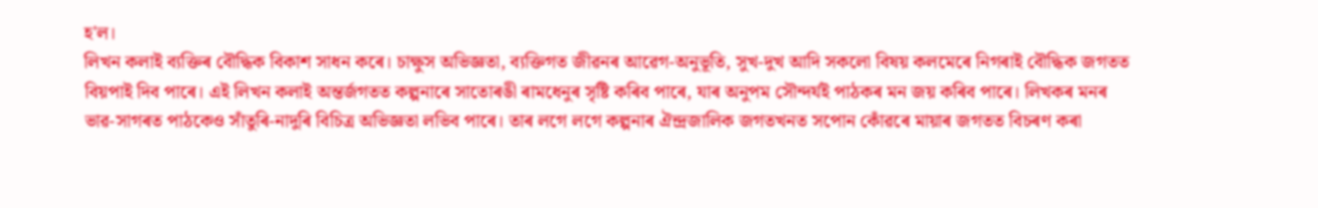হ'ল।
লিখন কলাই ব্যক্তিৰ বৌদ্ধিক বিকাশ সাধন কৰে। চাক্ষুস অভিজ্ঞতা, ব্যক্তিগত জীৱনৰ আৱেগ-অনুভূতি, সুখ-দুখ আদি সকলো বিষয় কলমেৰে নিগৰাই বৌদ্ধিক জগতত বিয়পাই দিব পাৰে। এই লিখন কলাই অন্তর্জগতত কল্পনাৰে সাতোৰঙী ৰামধেনুৰ সৃষ্টি কৰিব পাৰে, যাৰ অনুপম সৌন্দর্যই পাঠকৰ মন জয় কৰিব পাৰে। লিখকৰ মনৰ ভাৱ-সাগৰত পাঠকেও সাঁতুৰি-নাদুৰি বিচিত্র অভিজ্ঞতা লভিব পাৰে। তাৰ লগে লগে কল্পনাৰ ঐন্দ্রজালিক জগতখনত সপোন কোঁৱৰে মায়াৰ জগতত বিচৰণ কৰা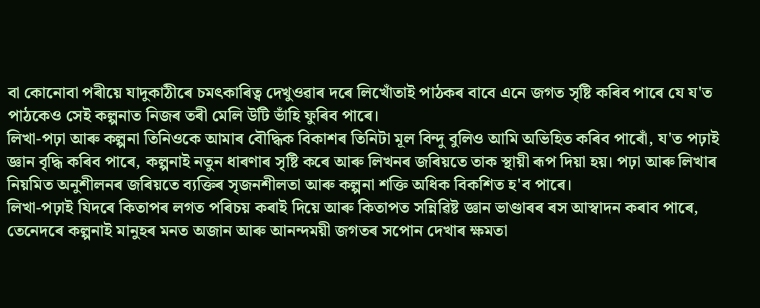বা কোনোবা পৰীয়ে যাদুকাঠীৰে চমৎকাৰিত্ব দেখুওৱাৰ দৰে লিখোঁতাই পাঠকৰ বাবে এনে জগত সৃষ্টি কৰিব পাৰে যে য'ত পাঠকেও সেই কল্পনাত নিজৰ তৰী মেলি উটি ভাঁহি ফুৰিব পাৰে।
লিখা-পঢ়া আৰু কল্পনা তিনিওকে আমাৰ বৌদ্ধিক বিকাশৰ তিনিটা মূল বিন্দু বুলিও আমি অভিহিত কৰিব পাৰোঁ, য'ত পঢ়াই জ্ঞান বৃদ্ধি কৰিব পাৰে, কল্পনাই নতুন ধাৰণাৰ সৃষ্টি কৰে আৰু লিখনৰ জৰিয়তে তাক স্থায়ী ৰূপ দিয়া হয়। পঢ়া আৰু লিখাৰ নিয়মিত অনুশীলনৰ জৰিয়তে ব্যক্তিৰ সৃজনশীলতা আৰু কল্পনা শক্তি অধিক বিকশিত হ'ব পাৰে।
লিখা-পঢ়াই যিদৰে কিতাপৰ লগত পৰিচয় কৰাই দিয়ে আৰু কিতাপত সন্নিৱিষ্ট জ্ঞান ভাণ্ডাৰৰ ৰস আস্বাদন কৰাব পাৰে, তেনেদৰে কল্পনাই মানুহৰ মনত অজান আৰু আনন্দময়ী জগতৰ সপোন দেখাৰ ক্ষমতা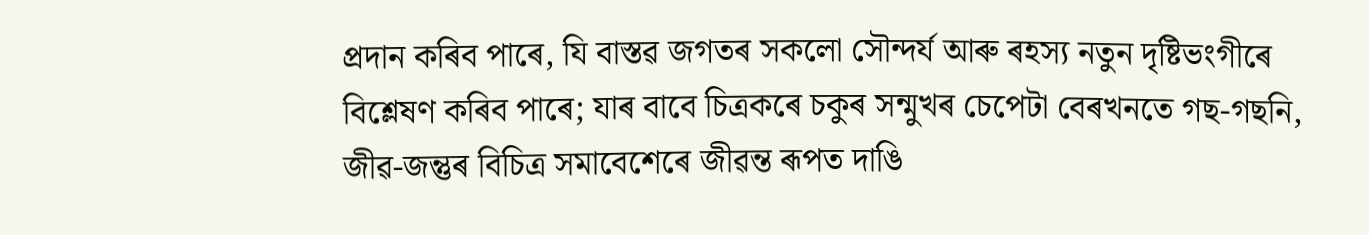প্ৰদান কৰিব পাৰে, যি বাস্তৱ জগতৰ সকলো সৌন্দর্য আৰু ৰহস্য নতুন দৃষ্টিভংগীৰে বিশ্লেষণ কৰিব পাৰে; যাৰ বাবে চিত্ৰকৰে চকুৰ সন্মুখৰ চেপেটা বেৰখনতে গছ-গছনি, জীৱ-জন্তুৰ বিচিত্র সমাবেশেৰে জীৱন্ত ৰূপত দাঙি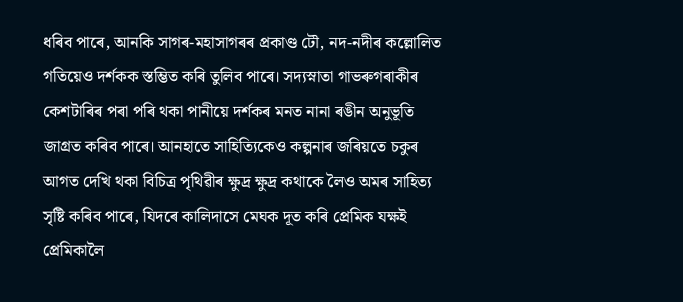ধৰিব পাৰে, আনকি সাগৰ-মহাসাগৰৰ প্ৰকাণ্ড টৌ, নদ-নদীৰ কল্লোলিত গতিয়েও দর্শকক স্তম্ভিত কৰি তুলিব পাৰে। সদ্যস্নাতা গাভৰুগৰাকীৰ কেশটাৰিৰ পৰা পৰি থকা পানীয়ে দৰ্শকৰ মনত নানা ৰঙীন অনুভূতি জাগ্রত কৰিব পাৰে। আনহাতে সাহিত্যিকেও কল্পনাৰ জৰিয়তে চকুৰ আগত দেখি থকা বিচিত্ৰ পৃথিৱীৰ ক্ষুদ্র ক্ষুদ্ৰ কথাকে লৈও অমৰ সাহিত্য সৃষ্টি কৰিব পাৰে, যিদৰে কালিদাসে মেঘক দূত কৰি প্ৰেমিক যক্ষই প্রেমিকালৈ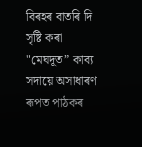বিৰহৰ বাতৰি দি সৃষ্টি কৰা "মেঘদূত” কাব্য সদায়ে অসাধাৰণ ৰূপত পাঠকৰ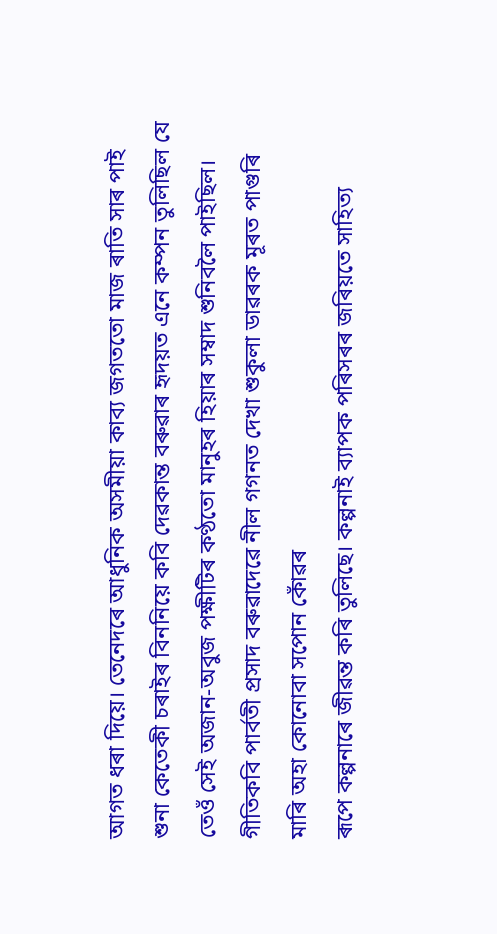আগত ধৰা দিয়ে। তেনেদৰে আধুনিক অসমীয়া কাব্য জগততো মাজ ৰাতি সাৰ পাই শুনা কেতেকী চৰাইৰ বিননিয়ে কবি দেৱকান্ত বৰুৱাৰ হৃদয়ত এনে কম্পন তুলিছিল যে তেওঁ সেই অজান-অবুজ পক্ষীটিৰ কণ্ঠতো মানুহৰ হিয়াৰ সম্বাদ শুনিবলৈ পাইছিল। গীতিকবি পার্বতী প্রসাদ বৰুৱাদেৱে নীল গগনত দেখা শুকুলা ডাৱৰক মূৰত পাগুৰি মাৰি অহা কোনোবা সপোন কোঁৱৰ
ৰূপে কল্পনাৰে জীৱন্ত কৰি তুলিছে। কল্পনাই ব্যাপক পৰিসৰৰ জৰিয়তে সাহিত্য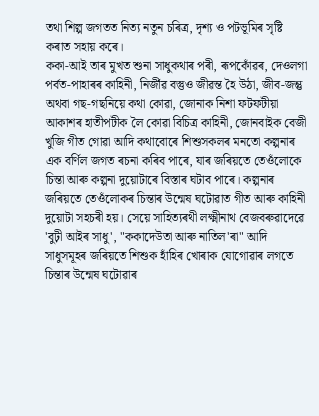তথা শিল্প জগতত নিত্য নতুন চৰিত্ৰ, দৃশ্য ও পটভূমিৰ সৃষ্টি কৰাত সহায় কৰে।
ককা-আই তাৰ মুখত শুনা সাধুকথাৰ পৰী, ৰূপকোঁৱৰ, দেওলগা পৰ্বত-পাহাৰৰ কাহিনী, নিৰ্জীৱ বস্তুও জীৱন্ত হৈ উঠা, জীব-জন্তু অথবা গছ-গছনিয়ে কথা কোৱা, জোনাক নিশা ফটফটীয়া আকাশৰ হাতীপটীক লৈ কোৱা বিচিত্র কাহিনী, জোনবাইক বেজী খুজি গীত গোৱা আদি কথাবোৰে শিশুসকলৰ মনতো কল্পনাৰ এক বর্ণিল জগত ৰচনা কৰিব পাৰে, যাৰ জৰিয়তে তেওঁলোকে চিন্তা আৰু কল্পনা দুয়োটাৰে বিস্তাৰ ঘটাব পাৰে। কল্পনাৰ জৰিয়তে তেওঁলোকৰ চিন্তাৰ উন্মেষ ঘটোৱাত গীত আৰু কাহিনী দুয়োটা সহচৰী হয়। সেয়ে সাহিত্যৰথী লক্ষ্মীনাথ বেজবৰুৱাদেৱে 'বুঢ়ী আইৰ সাধু', "ককাদেউতা আৰু নাতিল'ৰা" আদি সাধুসমূহৰ জৰিয়তে শিশুক হাঁহিৰ খোৰাক যোগোৱাৰ লগতে চিন্তাৰ উন্মেষ ঘটোৱাৰ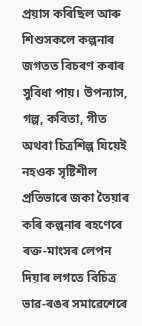প্ৰয়াস কৰিছিল আৰু শিশুসকলে কল্পনাৰ জগতত বিচৰণ কৰাৰ সুবিধা পায়। উপন্যাস, গল্প, কবিতা, গীত অথবা চিত্রশিল্প যিয়েই নহওক সৃষ্টিশীল প্ৰতিভাৰে জকা তৈয়াৰ কৰি কল্পনাৰ ৰহণেৰে ৰক্ত-মাংসৰ লেপন দিয়াৰ লগতে বিচিত্ৰ ভাৱ-ৰঙৰ সমাৱেশেৰে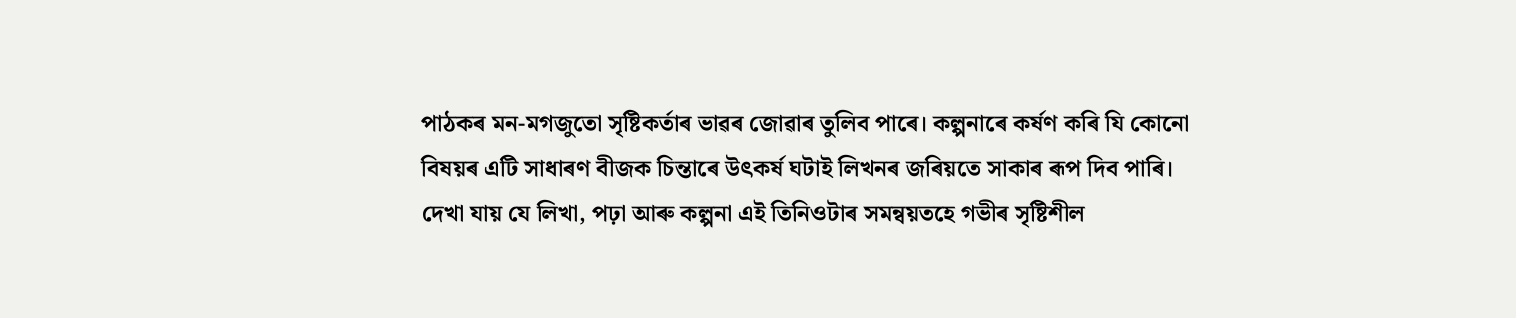পাঠকৰ মন-মগজুতো সৃষ্টিকৰ্তাৰ ভাৱৰ জোৱাৰ তুলিব পাৰে। কল্পনাৰে কৰ্ষণ কৰি যি কোনো বিষয়ৰ এটি সাধাৰণ বীজক চিন্তাৰে উৎকৰ্ষ ঘটাই লিখনৰ জৰিয়তে সাকাৰ ৰূপ দিব পাৰি।
দেখা যায় যে লিখা, পঢ়া আৰু কল্পনা এই তিনিওটাৰ সমন্বয়তহে গভীৰ সৃষ্টিশীল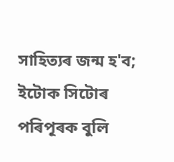সাহিত্যৰ জন্ম হ'ব; ইটোক সিটোৰ পৰিপূৰক বুলি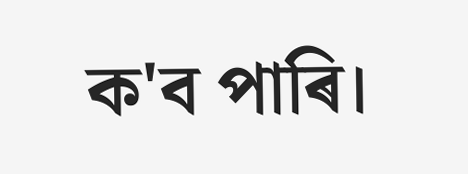ক'ব পাৰি।